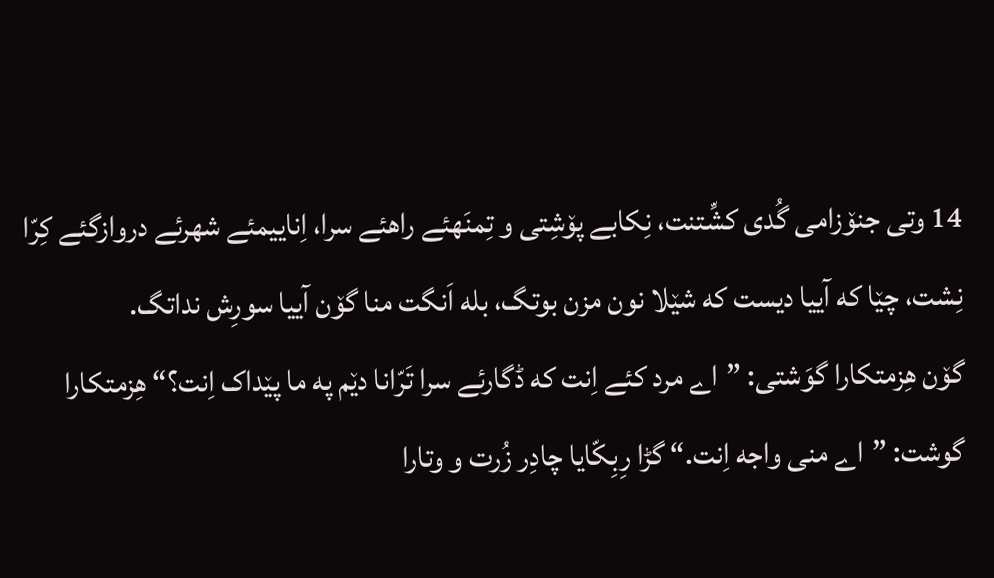14 وتی جنۆزامی گُدی کشِّتنت، نِکابے پۆشِتی و تِمنَهئے راهئے سرا، اِناییمئے شهرئے دروازگئے کِرّا نِشت، چێا که آییا دیست که شێلا نون مزن بوتگ، بله اَنگت منا گۆن آییا سورِش نداتگ.
گۆن هِزمتکارا گوَشتی: ”اے مرد کئے اِنت که ڈگارئے سرا تَرّانا دێم په ما پێداک اِنت؟“ هِزمتکارا گوشت: ”اے منی واجه اِنت.“ گڑا رِبِکّایا چادِر زُرت و وتارا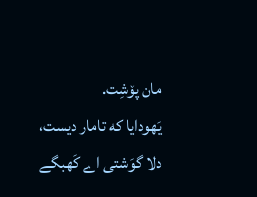مان پۆشِت.
یَهودایا که تامار دیست، دلا گوَشتی اے کَهبگے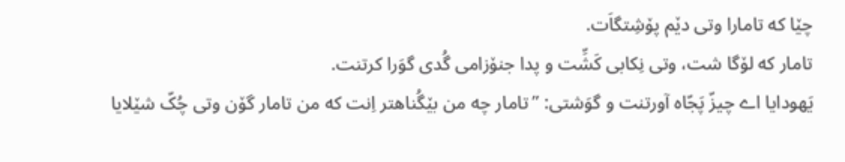چێا که تامارا وتی دێم پۆشِتگاَت.
تامار که لۆگا شت، وتی نِکابی کَشِّت و پدا جنۆزامی گُدی گوَرا کرتنت.
یَهودایا اے چیزّ پَجّاه آورتنت و گوَشتی: ”تامار چه من بێگُناهتر اِنت که من تامار گۆن وتی چُکّ شێلایا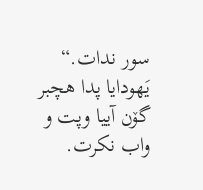سور ندات.“ یَهودایا پدا هچبر گۆن آییا وپت و واب نکرت.